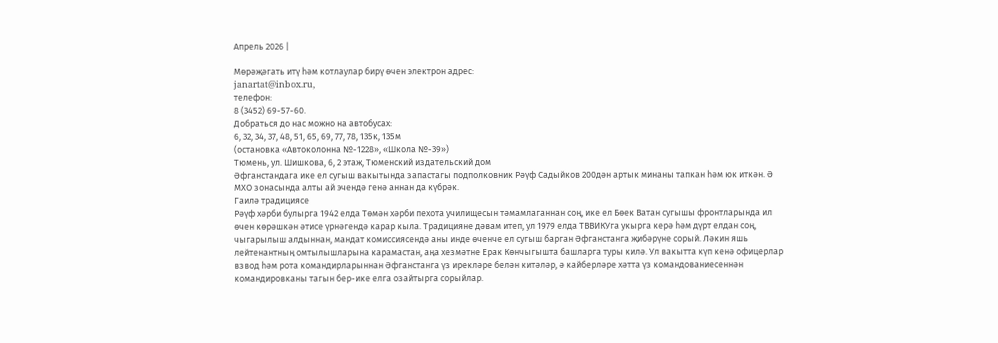Апрель 2026 |

Мөрәҗәгать итү һәм котлаулар бирү өчен электрон адрес:
janartat@inbox.ru,
телефон:
8 (3452) 69-57-60.
Добраться до нас можно на автобусах:
6, 32, 34, 37, 48, 51, 65, 69, 77, 78, 135к, 135м
(остановка «Автоколонна №-1228», «Школа №-39»)
Тюмень, ул. Шишкова, 6, 2 этаж, Тюменский издательский дом
Әфганстандага ике ел сугыш вакытында запастагы подполковник Рәүф Садыйков 200дән артык минаны тапкан һәм юк иткән. Ә МХО зонасында алты ай эчендә генә аннан да күбрәк.
Гаилә традициясе
Рәүф хәрби булырга 1942 елда Төмән хәрби пехота училищесын тәмамлаганнан соң, ике ел Бөек Ватан сугышы фронтларында ил өчен көрәшкән әтисе үрнәгендә карар кыла. Традицияне дәвам итеп, ул 1979 елда ТВВИКУга укырга керә һәм дүрт елдан соң, чыгарылыш алдыннан, мандат комиссиясендә аны инде өченче ел сугыш барган Әфганстанга җибәрүне сорый. Ләкин яшь лейтенантның омтылышларына карамастан, аңа хезмәтне Ерак Көнчыгышта башларга туры килә. Ул вакытта күп кенә офицерлар взвод һәм рота командирларыннан Әфганстанга үз ирекләре белән китәләр, ә кайберләре хәтта үз командованиесеннән командировканы тагын бер-ике елга озайтырга сорыйлар.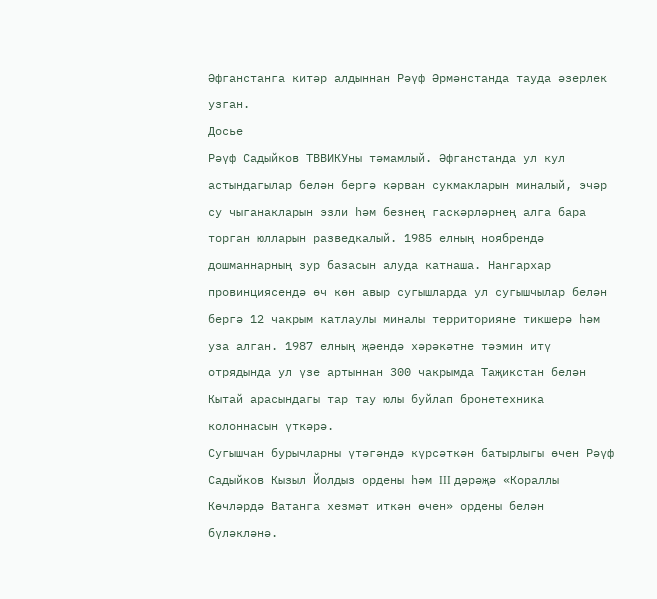Әфганстанга китәр алдыннан Рәүф Әрмәнстанда тауда әзерлек узган.
Досье
Рәүф Садыйков ТВВИКУны тәмамлый. Әфганстанда ул кул астындагылар белән бергә кәрван сукмакларын миналый, эчәр су чыганакларын эзли һәм безнең гаскәрләрнең алга бара торган юлларын разведкалый. 1985 елның ноябрендә дошманнарның зур базасын алуда катнаша. Нангархар провинциясендә өч көн авыр сугышларда ул сугышчылар белән бергә 12 чакрым катлаулы миналы территорияне тикшерә һәм уза алган. 1987 елның җәендә хәрәкәтне тәэмин итү отрядында ул үзе артыннан 300 чакрымда Таҗикстан белән Кытай арасындагы тар тау юлы буйлап бронетехника колоннасын үткәрә.
Сугышчан бурычларны үтәгәндә күрсәткән батырлыгы өчен Рәүф Садыйков Кызыл Йолдыз ордены һәм III дәрәҗә «Кораллы Көчләрдә Ватанга хезмәт иткән өчен» ордены белән бүләкләнә.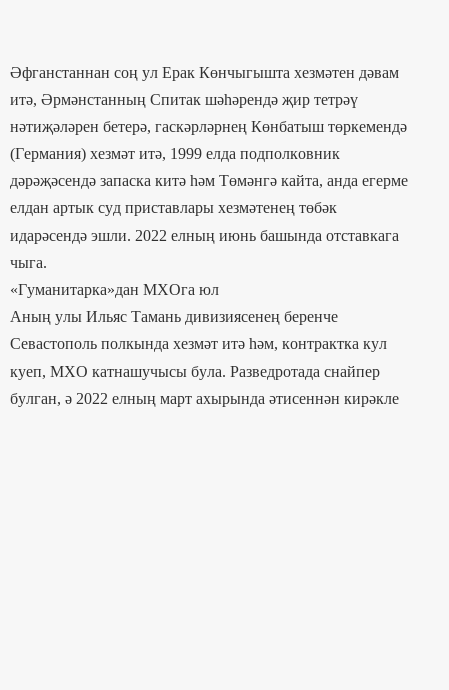Әфганстаннан соң ул Ерак Көнчыгышта хезмәтен дәвам итә, Әрмәнстанның Спитак шәһәрендә җир тетрәү нәтиҗәләрен бетерә, гаскәрләрнең Көнбатыш төркемендә (Германия) хезмәт итә, 1999 елда подполковник дәрәҗәсендә запаска китә һәм Төмәнгә кайта, анда егерме елдан артык суд приставлары хезмәтенең төбәк идарәсендә эшли. 2022 елның июнь башында отставкага чыга.
«Гуманитарка»дан МХОга юл
Аның улы Ильяс Тамань дивизиясенең беренче Севастополь полкында хезмәт итә һәм, контрактка кул куеп, МХО катнашучысы була. Разведротада снайпер булган, ә 2022 елның март ахырында әтисеннән кирәкле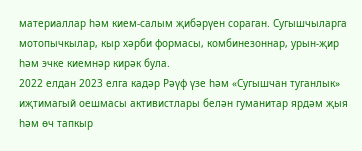материаллар һәм кием-салым җибәрүен сораган. Сугышчыларга мотопычкылар, кыр хәрби формасы, комбинезоннар, урын-җир һәм эчке киемнәр кирәк була.
2022 елдан 2023 елга кадәр Рәүф үзе һәм «Сугышчан туганлык» иҗтимагый оешмасы активистлары белән гуманитар ярдәм җыя һәм өч тапкыр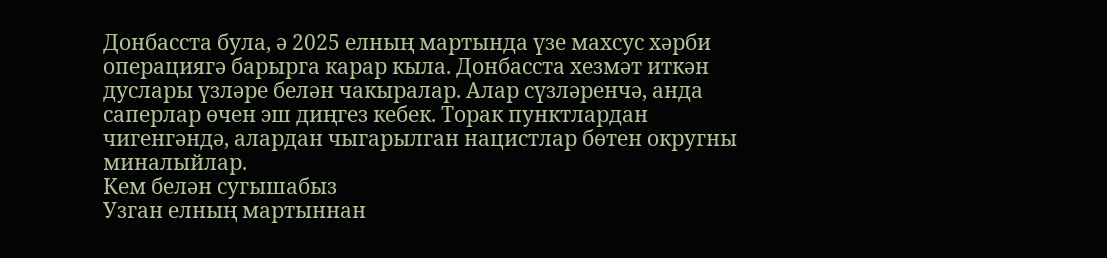Донбасста була, ә 2025 елның мартында үзе махсус хәрби операциягә барырга карар кыла. Донбасста хезмәт иткән дуслары үзләре белән чакыралар. Алар сүзләренчә, анда саперлар өчен эш диңгез кебек. Торак пунктлардан чигенгәндә, алардан чыгарылган нацистлар бөтен округны миналыйлар.
Кем белән сугышабыз
Узган елның мартыннан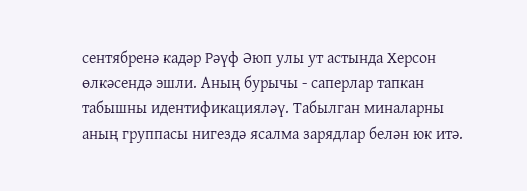сентябренә кадәр Рәүф Әюп улы ут астында Херсон өлкәсендә эшли. Аның бурычы - саперлар тапкан табышны идентификацияләү. Табылган миналарны аның группасы нигездә ясалма зарядлар белән юк итә.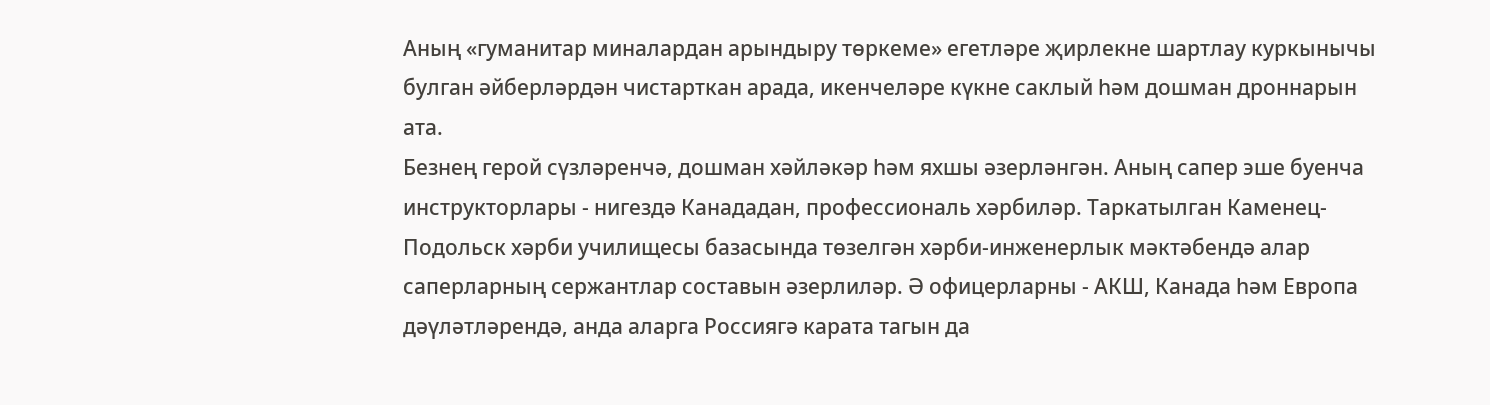Аның «гуманитар миналардан арындыру төркеме» егетләре җирлекне шартлау куркынычы булган әйберләрдән чистарткан арада, икенчеләре күкне саклый һәм дошман дроннарын ата.
Безнең герой сүзләренчә, дошман хәйләкәр һәм яхшы әзерләнгән. Аның сапер эше буенча инструкторлары - нигездә Канададан, профессиональ хәрбиләр. Таркатылган Каменец-Подольск хәрби училищесы базасында төзелгән хәрби-инженерлык мәктәбендә алар саперларның сержантлар составын әзерлиләр. Ә офицерларны - АКШ, Канада һәм Европа дәүләтләрендә, анда аларга Россиягә карата тагын да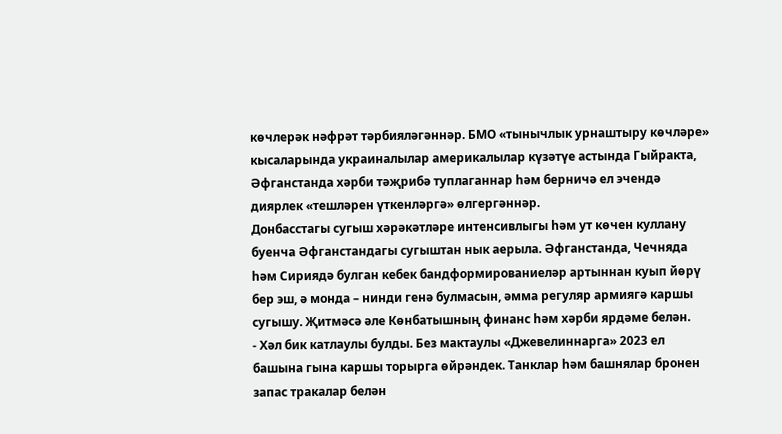көчлерәк нәфрәт тәрбияләгәннәр. БМО «тынычлык урнаштыру көчләре» кысаларында украиналылар америкалылар күзәтүе астында Гыйракта, Әфганстанда хәрби тәҗрибә туплаганнар һәм берничә ел эчендә диярлек «тешләрен үткенләргә» өлгергәннәр.
Донбасстагы сугыш хәрәкәтләре интенсивлыгы һәм ут көчен куллану буенча Әфганстандагы сугыштан нык аерыла. Әфганстанда, Чечняда һәм Сириядә булган кебек бандформированиеләр артыннан куып йөрү бер эш, ә монда – нинди генә булмасын, әмма регуляр армиягә каршы сугышу. Җитмәсә әле Көнбатышның финанс һәм хәрби ярдәме белән.
- Хәл бик катлаулы булды. Без мактаулы «Джевелиннарга» 2023 ел башына гына каршы торырга өйрәндек. Танклар һәм башнялар бронен запас тракалар белән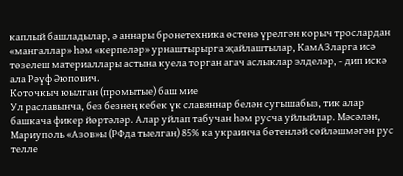каплый башладылар, ә аннары бронетехника өстенә үрелгән корыч трослардан «мангаллар» һәм «керпеләр» урнаштырырга җайлаштылар, КамАЗларга исә төзелеш материаллары астына куела торган агач аслыклар элделәр, - дип искә ала Рәүф Әюпович.
Коточкыч юылган (промытые) баш мие
Ул раславынча, без безнең кебек үк славяннар белән сугышабыз, тик алар башкача фикер йөртәләр. Алар уйлап табучан һәм русча уйлыйлар. Мәсәлән, Мариуполь «Азов»ы (РФда тыелган) 85% ка украинча бөтенләй сөйләшмәгән рус телле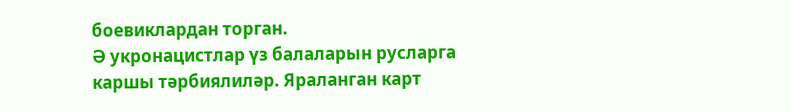боевиклардан торган.
Ә укронацистлар үз балаларын русларга каршы тәрбиялиләр. Яраланган карт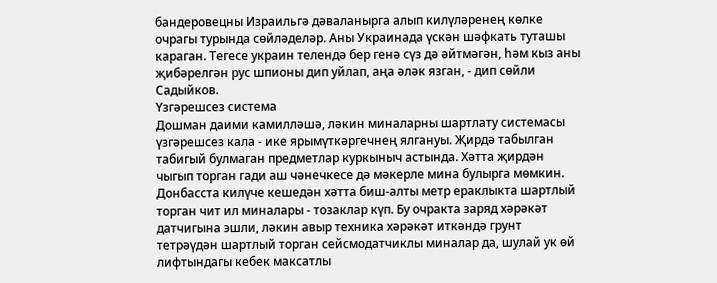бандеровецны Израильгә дәваланырга алып килүләренең көлке очрагы турында сөйләделәр. Аны Украинада үскән шәфкать туташы караган. Тегесе украин телендә бер генә сүз дә әйтмәгән, һәм кыз аны җибәрелгән рус шпионы дип уйлап, аңа әләк язган, - дип сөйли Садыйков.
Үзгәрешсез система
Дошман даими камилләшә, ләкин миналарны шартлату системасы үзгәрешсез кала - ике ярымүткәргечнең ялгануы. Җирдә табылган табигый булмаган предметлар куркыныч астында. Хәтта җирдән чыгып торган гади аш чәнечкесе дә мәкерле мина булырга мөмкин.
Донбасста килүче кешедән хәтта биш-алты метр ераклыкта шартлый торган чит ил миналары - тозаклар күп. Бу очракта заряд хәрәкәт датчигына эшли, ләкин авыр техника хәрәкәт иткәндә грунт тетрәүдән шартлый торган сейсмодатчиклы миналар да, шулай ук өй лифтындагы кебек максатлы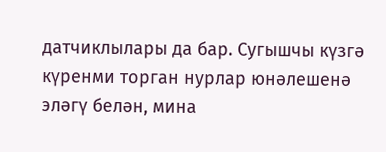датчиклылары да бар. Сугышчы күзгә күренми торган нурлар юнәлешенә эләгү белән, мина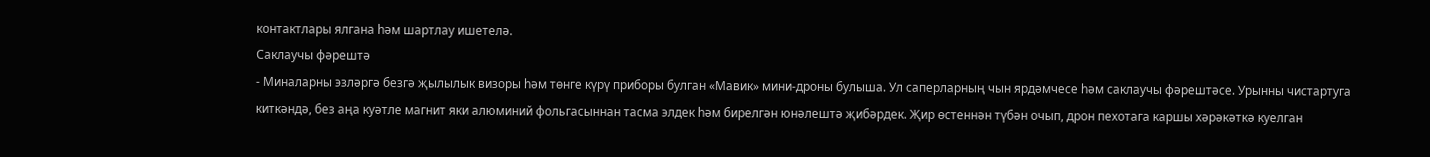контактлары ялгана һәм шартлау ишетелә.
Саклаучы фәрештә
- Миналарны эзләргә безгә җылылык визоры һәм төнге күрү приборы булган «Мавик» мини-дроны булыша. Ул саперларның чын ярдәмчесе һәм саклаучы фәрештәсе. Урынны чистартуга киткәндә, без аңа куәтле магнит яки алюминий фольгасыннан тасма элдек һәм бирелгән юнәлештә җибәрдек. Җир өстеннән түбән очып, дрон пехотага каршы хәрәкәткә куелган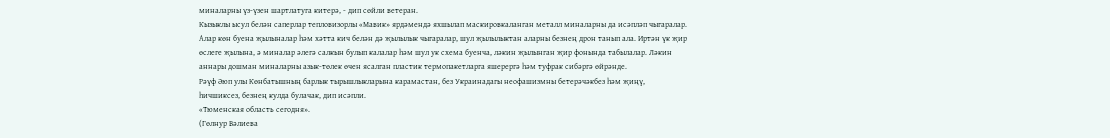миналарны үз-үзен шартлатуга китерә, - дип сөйли ветеран.
Кызыклы ысул белән саперлар тепловизорлы «Мавик» ярдәмендә яхшылап маскировкаланган металл миналарны да исәпләп чыгаралар. Алар көн буена җылыналар һәм хәтта кич белән дә җылылык чыгаралар, шул җылылыктан аларны безнең дрон танып ала. Иртән үк җир өслеге җылына, ә миналар әлегә салкын булып калалар һәм шул ук схема буенча, ләкин җылынган җир фонында табылалар. Ләкин аннары дошман миналарны азык-төлек өчен ясалган пластик термопакетларга яшерергә һәм туфрак сибәргә өйрәнде.
Рәүф Әюп улы Көнбатышның барлык тырышлыкларына карамастан, без Украинадагы неофашизмны бетерәчәкбез һәм җиңү, һичшиксез, безнең кулда булачак, дип исәпли.
«Тюменская область сегодня».
(Гөлнур Вәлиева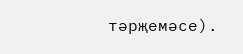тәрҗемәсе).